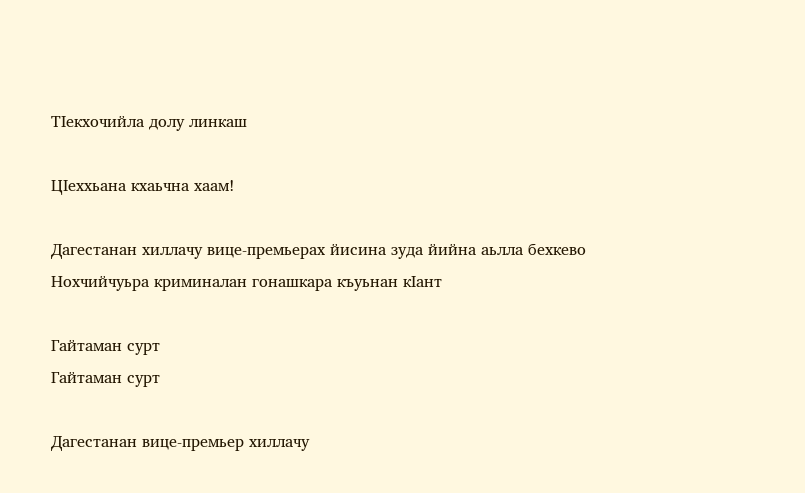ТIекхочийла долу линкаш

ЦIеххьана кхаьчна хаам!

Дагестанан хиллачу вице-премьерах йисина зуда йийна аьлла бехкево Нохчийчуьра криминалан гонашкара къуьнан кIант

Гайтаман сурт
Гайтаман сурт

Дагестанан вице-премьер хиллачу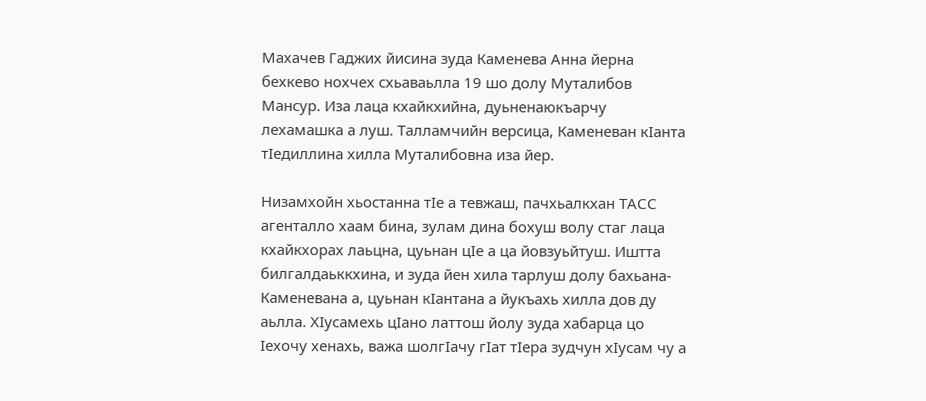Махачев Гаджих йисина зуда Каменева Анна йерна бехкево нохчех схьаваьлла 19 шо долу Муталибов Мансур. Иза лаца кхайкхийна, дуьненаюкъарчу лехамашка а луш. Талламчийн версица, Каменеван кӀанта тIедиллина хилла Муталибовна иза йер.

Низамхойн хьостанна тӀе а тевжаш, пачхьалкхан ТАСС агенталло хаам бина, зулам дина бохуш волу стаг лаца кхайкхорах лаьцна, цуьнан цӀе а ца йовзуьйтуш. Иштта билгалдаьккхина, и зуда йен хила тарлуш долу бахьана- Каменевана а, цуьнан кӀантана а йукъахь хилла дов ду аьлла. ХIусамехь цIано латтош йолу зуда хабарца цо Iехочу хенахь, важа шолгIачу гIат тIера зудчун хIусам чу а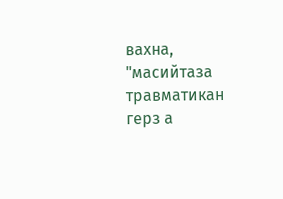вахна, "масийтаза травматикан герз а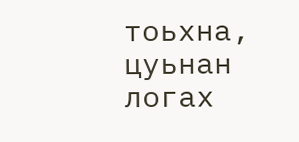тоьхна, цуьнан логах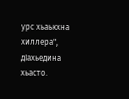урс хьаькхна хиллера", дIахьедина хьасто.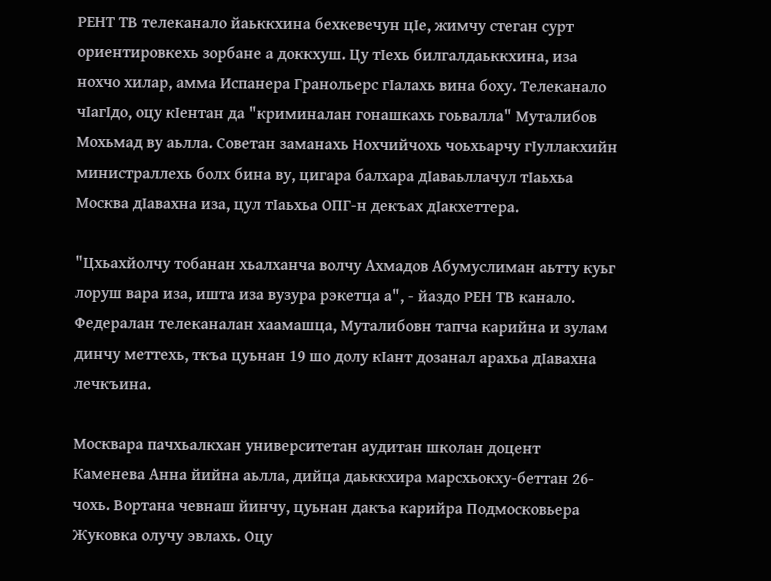РЕНТ ТВ телеканало йаьккхина бехкевечун цIе, жимчу стеган сурт ориентировкехь зорбане а доккхуш. Цу тIехь билгалдаьккхина, иза нохчо хилар, амма Испанера Гранольерс гIалахь вина боху. Телеканало чIагIдо, оцу кIентан да "криминалан гонашкахь гоьвалла" Муталибов Мохьмад ву аьлла. Советан заманахь Нохчийчохь чоьхьарчу гIуллакхийн министраллехь болх бина ву, цигара балхара дIаваьллачул тIаьхьа Москва дIавахна иза, цул тIаьхьа ОПГ-н декъах дIакхеттера.

"Цхьахйолчу тобанан хьалханча волчу Ахмадов Абумуслиман аьтту куьг лоруш вара иза, ишта иза вузура рэкетца а", - йаздо РЕН ТВ канало. Федералан телеканалан хаамашца, Муталибовн тапча карийна и зулам динчу меттехь, ткъа цуьнан 19 шо долу кIант дозанал арахьа дIавахна лечкъина.

Москвара пачхьалкхан университетан аудитан школан доцент Каменева Анна йийна аьлла, дийца даьккхира марсхьокху-беттан 26-чохь. Вортана чевнаш йинчу, цуьнан дакъа карийра Подмосковьера Жуковка олучу эвлахь. Оцу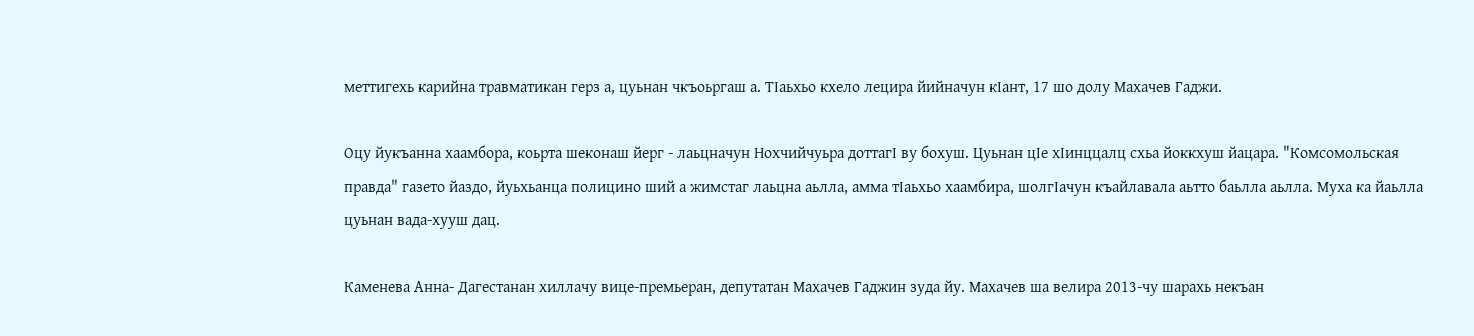меттигехь карийна травматикан герз а, цуьнан чкъоьргаш а. ТIаьхьо кхело лецира йийначун кIант, 17 шо долу Махачев Гаджи.

Оцу йукъанна хаамбора, коьрта шеконаш йерг - лаьцначун Нохчийчуьра доттагI ву бохуш. Цуьнан цIе хIинццалц схьа йоккхуш йацара. "Комсомольская правда" газето йаздо, йуьхьанца полицино ший а жимстаг лаьцна аьлла, амма тIаьхьо хаамбира, шолгIачун къайлавала аьтто баьлла аьлла. Муха ка йаьлла цуьнан вада-хууш дац.

Каменева Анна- Дагестанан хиллачу вице-премьеран, депутатан Махачев Гаджин зуда йу. Махачев ша велира 2013-чу шарахь некъан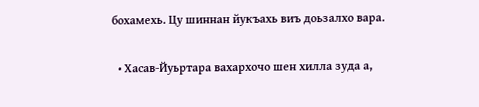бохамехь. Цу шиннан йукъахь виъ доьзалхо вара.

  • Хасав-Йуьртара вахархочо шен хилла зуда а,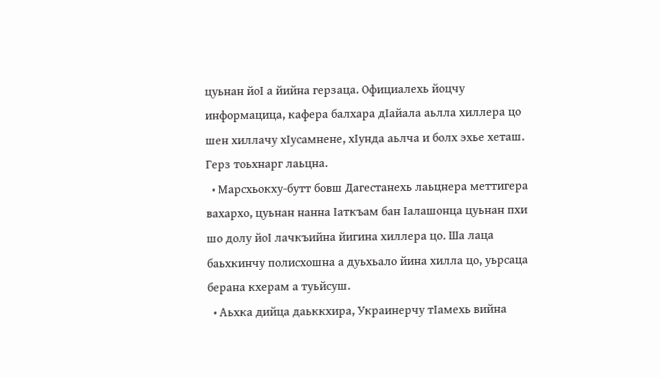цуьнан йоI а йийна герзаца. Официалехь йоцчу информацица, кафера балхара дIайала аьлла хиллера цо шен хиллачу хIусамнене, хIунда аьлча и болх эхье хеташ. Герз тоьхнарг лаьцна.
  • Марсхьокху-бутт бовш Дагестанехь лаьцнера меттигера вахархо, цуьнан нанна Iаткъам бан Iалашонца цуьнан пхи шо долу йоI лачкъийна йигина хиллера цо. Ша лаца баьхкинчу полисхошна а дуьхьало йина хилла цо, уьрсаца берана кхерам а туьйсуш.
  • Аьхка дийца даьккхира, Украинерчу тIамехь вийна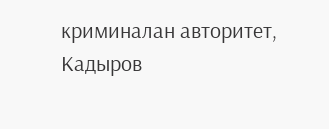криминалан авторитет, Кадыров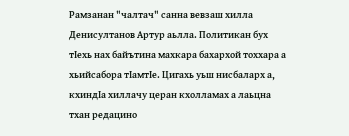Рамзанан "чалтач" санна вевзаш хилла Денисултанов Артур аьлла. Политикан бух тIехь нах байътина махкара бахархой тоххара а хьийсабора тIамтIе. Цигахь уьш нисбаларх а, кхиндIа хиллачу церан кхолламах а лаьцна тхан редацино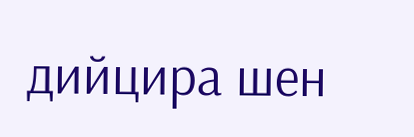дийцира шен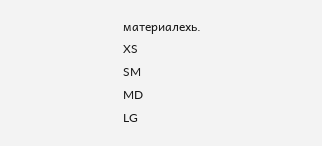материалехь.
XS
SM
MD
LG